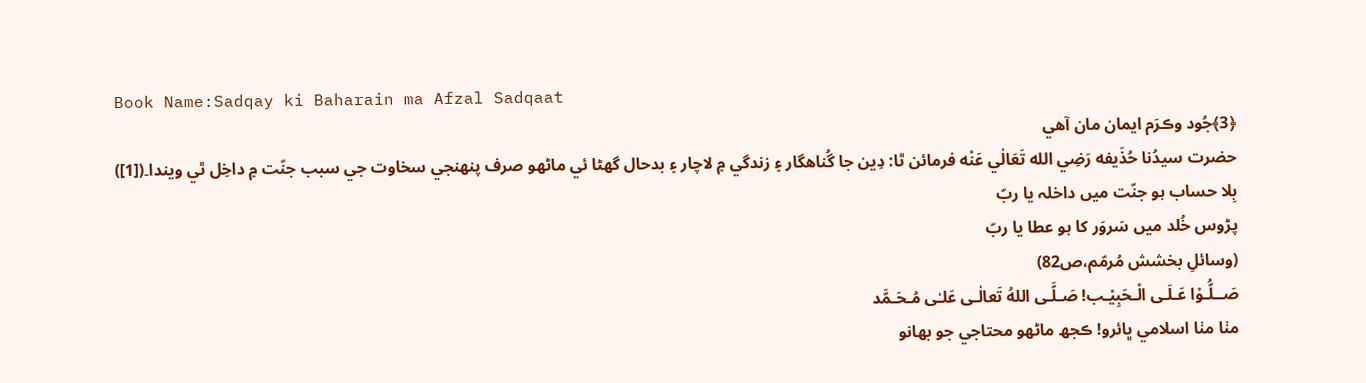Book Name:Sadqay ki Baharain ma Afzal Sadqaat
﴿3﴾جُود وڪرَم ايمان مان آهي
حضرت سيدُنا حُذَيفه رَضِي الله تَعَالٰي عَنْه فرمائن ٿا: دِين جا گُناهگار ۽ زندگي ۾ لاچار ۽ بدحال گھڻا ئي ماڻهو صرف پنهنجي سخاوت جي سبب جنّت ۾ داخِل ٿي ويندا۔([1])
بِلا حساب ہو جنّت میں داخلہ یا ربّ
پڑوس خُلد میں سَروَر کا ہو عطا یا ربّ
(وسائلِ بخشش مُرمّم،ص82)
صَــلُّـوْا عَـلَـی الْـحَبِيْـب! صَـلَّـی اللهُ تَعالٰـی عَلـٰی مُـحَـمَّد
مٺا مٺا اسلامي ڀائرو! ڪجھ ماڻهو محتاجي جو بهانو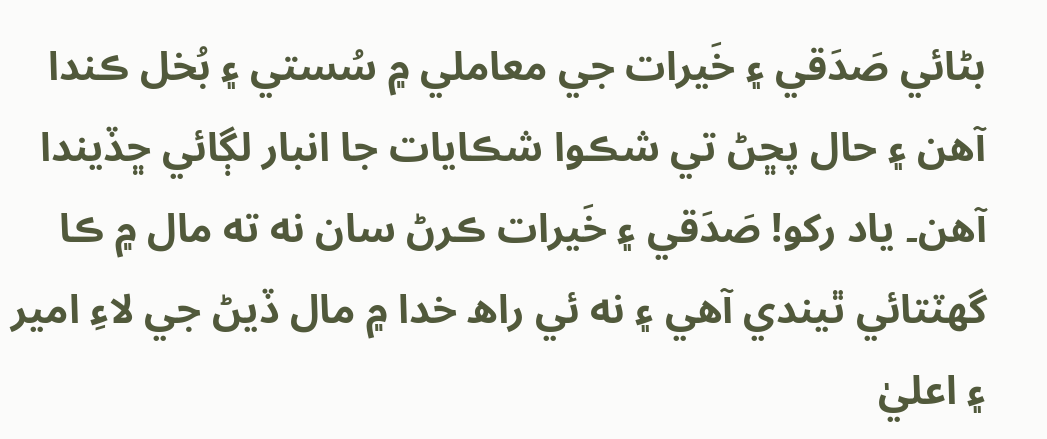بڻائي صَدَقي ۽ خَيرات جي معاملي ۾ سُستي ۽ بُخل ڪندا آهن ۽ حال پڇڻ تي شڪوا شڪايات جا انبار لڳائي ڇڏيندا آهن۔ ياد رکو! صَدَقي ۽ خَيرات ڪرڻ سان نه ته مال ۾ ڪا گھٽتائي ٿيندي آهي ۽ نه ئي راھ خدا ۾ مال ڏيڻ جي لاءِ امير ۽ اعليٰ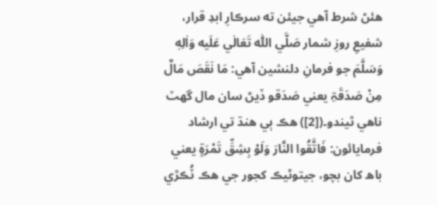هئڻ شرط آهي جيئن ته سرڪارِ ابدِ قرار، شفيعِ روزِ شمار صَلَّي اللّٰه تَعَالٰي عَلَيه وَاٰلِهٖ وَسَلَّمَ جو فرمانِ دلنشين آهي: مَا نَقَصَ مَالٌ مِنْ صَدَقَۃِ يعني صَدَقو ڏيڻ سان مال گھٽ ناهي ٿيندو۔([2]) هڪ ٻي هنڌ تي ارشاد فرمايائون: فَاتَّقُوا النَّارَ وَلَوْ بِشِقِّ تَمْرَۃٍ يعني باھ کان بچو، جيتوڻيڪ کجور جي هڪ ٽُڪڙي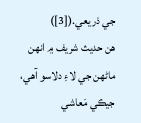جي ذريعي.([3])
هن حديث شريف ۾ انهن ماڻهن جي لاءِ دلاسو آهي، جيڪي مَعاشي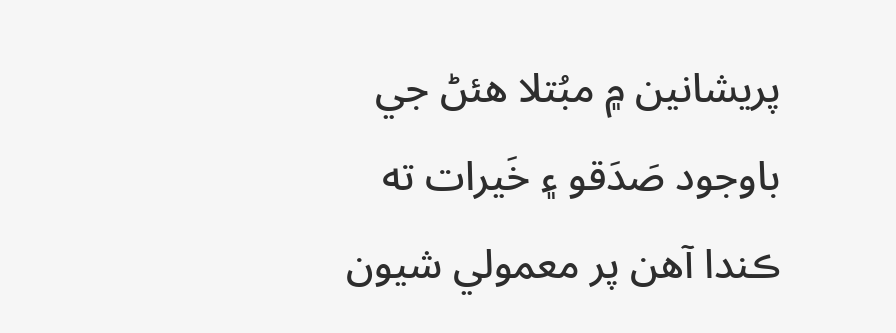پريشانين ۾ مبُتلا هئڻ جي باوجود صَدَقو ۽ خَيرات ته ڪندا آهن پر معمولي شيون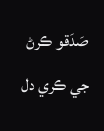صَدَقو ڪرڻ جي ڪري دل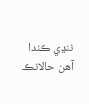ننڍي ڪندا آهن حالانڪ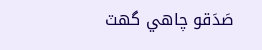صَدَقو چاهي گھٽ